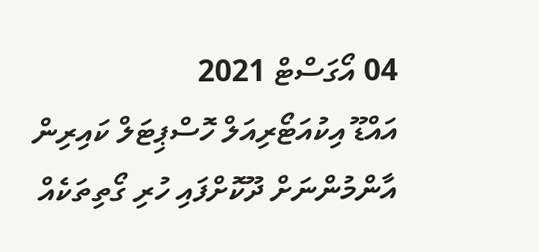04 އޯގަސްޓް 2021
އައްޑޫ އިކުއަޓޯރިއަލް ހޮސްޕިޓަލް ކައިރިން އާންމުންނަށް ދޫކޮށްފައި ހުރި ގޯތިތަކެއް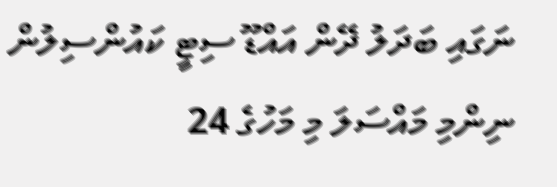ނަގައި ބަދަލު ދޭން އައްޑޫ ސިޓީ ކައުންސިލުން ނިންމި މައްސަލަ މި މަހުގެ 24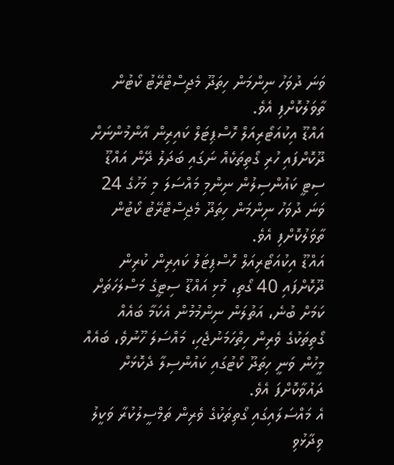ވަނަ ދުވަހު ނިންމަން ހިތަދޫ މެޖިސްޓްރޭޓު ކޯޓުން ތާވަލުކޮށްފި އެވެ.
އައްޑޫ އިކުއަޓޯރިއަލް ހޮސްޕިޓަލް ކައިރިން އާންމުންނަށް ދޫކޮށްފައި ހުރި ގޯތިތަކެއް ނަގައި ބަދަލު ދޭން އައްޑޫ ސިޓީ ކައުންސިލުން ނިންމި މައްސަލަ މި މަހުގެ 24 ވަނަ ދުވަހު ނިންމަން ހިތަދޫ މެޖިސްޓްރޭޓު ކޯޓުން ތާވަލުކޮށްފި އެވެ.
އައްޑޫ އިކުއަޓޯރިއަލް ހޮސްޕިޓަލު ކައިރިން ކުރިން ދޫކޮށްފައި 40 ގޯތި، މުޅި އައްޑޫ ސިޓީގެ މަސްލަހަތަށް ކަމަށް ބުނެ، އަތުލަން ނިންމުމުން އެކަމާ ބައެއް ގޯތިތަކުގެ ވެރިން ހިތްހަމަނުޖެހި، މައްސަލަ ހޫނުވެ، ބައެއް މީހުން ވަނީ ހިތަދޫ ކޯޓުގައި ކައުންސިލާ ދެކޮޅަށް ދައުވާކޮށްފަ އެވެ.
އެ މައްސަލައިގައި ގޯތިތަކުގެ ވެރިން ތަމްސީލުކުރާ ވަކީލު ވިދާޅުވި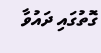ގޮތުގައި ދައުވާ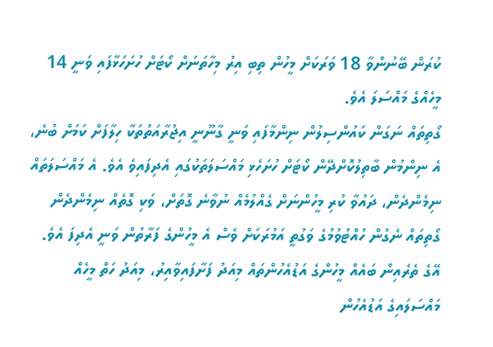ކުރަން ބޭނުންވާ 18 ވަރަކަށް މީހުން ތިބި އިރު މިހާތަނަށް ކޯޓަށް ހުށަހަޅާފައި ވަނީ 14 މީހެއްގެ މައްސަލަ އެވެ.
ގޯތިތައް ނަގަން ކައުންސިލުން ނިންމާފައި ވަނީ ގާނޫނީ އިޖުރާއަތުތަކާ ހިލާފަށް ކަމަށް ބުނެ، އެ ނިންމުން ބާތިލުކޮށްދޭން ކޯޓަށް ހުށަހެޅި މައްސަލަތަކުގައި އެދިފައިވެ އެވެ. އެ މައްސަލަތައް ނިމެންދެން، ދައުވާ ކުރި މީހުންނަށް ގެއްލުމެއް ނުވާނެ ގޮތަށް، ވަކި ގޮތެއް ނިމެންދެން ގޯތިތައް ނެގުން ހުއްޓުވުމުގެ ވަގުތީ އަމުރަކަށް ވެސް އެ މީހުންގެ ފަރާތުން ވަނީ އެދިފަ އެވެ.
އޭގެ ތެރެއިން ބައެއް މީހުންގެ އަޑުއެހުންތައް މިއަދު ފަށާފައިވާއިރު، މިއަދު ހަތް މީހެއް މައްސަލައިގެ އަޑުއެހުން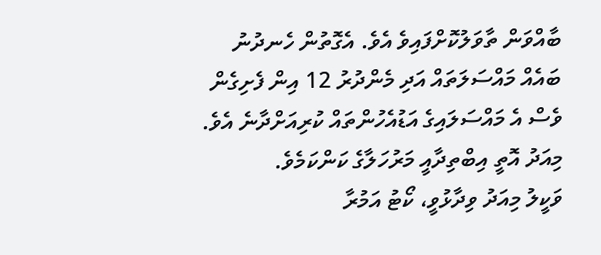ބާއްވަން ތާވަލުކޮށްފައިވެ އެވެ. އެގޮތުން ހެނދުނު ބައެއް މައްސަލަތައް އަދި މެންދުރު 12 އިން ފެށިގެން ވެސް އެ މައްސަލައިގެ އަޑުއެހުންތައް ކުރިއަށްދާނެ އެވެ. މިއަދު އޮތީ އިބްތިދާއީ މަރުހަލާގެ ކަންކަމެވެ.
ވަކީލު މިއަދު ވިދާޅުވީ، ކޯޓު އަމުރާ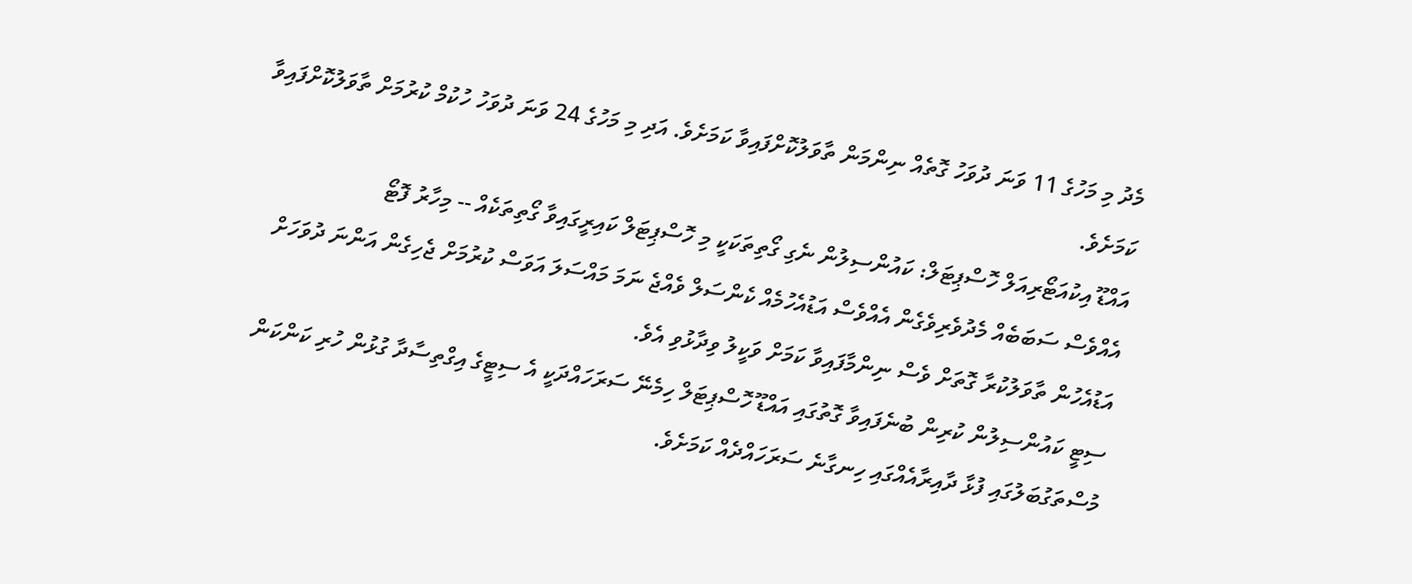މެދު މި މަހުގެ 11 ވަނަ ދުވަހު ގޮތެއް ނިންމަން ތާވަލުކޮށްފައިވާ ކަމަށެވެ. އަދި މި މަހުގެ 24 ވަނަ ދުވަހު ހުކުމް ކުރުމަށް ތާވަލުކޮށްފައިވާ ކަމަށެވެ.
އައްޑޫ އިކުއަޓޯރިއަލް ހޮސްޕިޓަލް: ކައުންސިލުން ނެގި ގޯތިތަކަކީ މި ހޮސްޕިޓަލް ކައިރީގައިވާ ގޯތިތަކެއް -- މިހާރު ފޮޓޯ
އެއްވެސް ސަބަބެއް މެދުވެރިވެގެން އެއްވެސް އަޑުއެހުމެއް ކެންސަލް ވެއްޖެ ނަމަ މައްސަލަ އަވަސް ކުރުމަށް ޖެހިގެން އަންނަ ދުވަހަށް އަޑުއެހުން ތާވަލުކުރާ ގޮތަށް ވެސް ނިންމާފައިވާ ކަމަށް ވަކީލު ވިދާޅުވި އެވެ.
ސިޓީ ކައުންސިލުން ކުރިން ބުނެފައިވާ ގޮތުގައި އައްޑޫ ހޮސްޕިޓަލް ހިމެނޭ ސަރަހައްދަކީ އެ ސިޓީގެ އިގްތިސާދާ ގުޅުން ހުރި ކަންކަން މުސްތަގުބަލުގައި ފުޅާ ދާއިރާއެއްގައި ހިނގާނެ ސަރަހައްދެއް ކަމަށެވެ.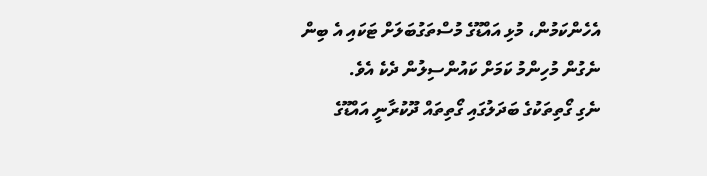އެހެންކަމުން، މުޅި އައްޑޫގެ މުސްތަގުބަލަށް ޓަކައި އެ ބިން ނެގުން މުހިންމު ކަމަށް ކައުންސިލުން ދެކެ އެވެ.
ނެގި ގޯތިތަކުގެ ބަދަލުގައި ގޯތިތައް ދޫކުރާނީ އައްޑޫގެ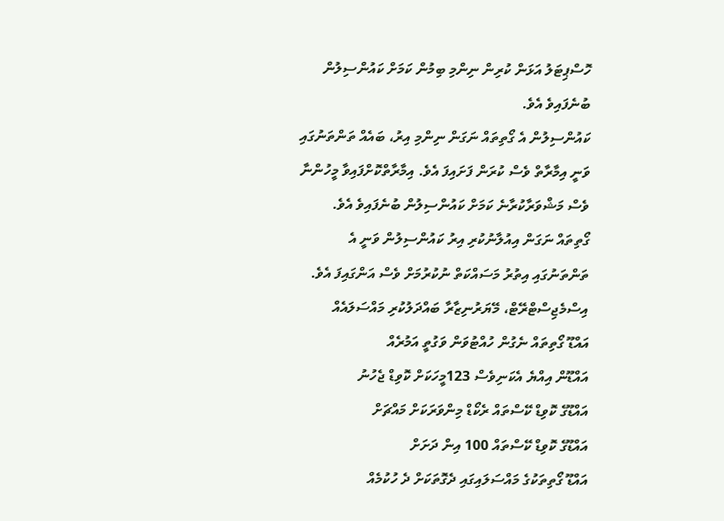ހޮސްޕިޓަލު އަޅަން ކުރިން ނިންމި ބިމުން ކަމަށް ކައުންސިލުން ބުނެފައިވެ އެވެ.
ކައުންސިލުން އެ ގޯތިތައް ނަގަން ނިންމި އިރު، ބައެއް ތަންތަނުގައި ވަނީ އިމާރާތް ވެސް ކުރަން ފަށައިފަ އެވެ. އިމާރާތްކޮށްފައިވާ މީހުންނާ ވެސް މަޝްވަރާކުރާނެ ކަމަށް ކައުންސިލުން ބުނެފައިވެ އެވެ. ގޯތިތައް ނަގަން އިއުލާނުކުރި އިރު ކައުންސިލުން ވަނީ އެ ތަންތަނުގައި އިތުރު މަސައްކަތް ނުކުރުމަށް ވެސް އަންގައިފަ އެވެ.
އިސްމެޖިސްޓްރޭޓް، މޭޔަރުނިޒާރާ ބައްދަލުކުރި މައްސަލައެއް
އައްޑޫ ގޯތިތައް ނެގުން ހުއްޓުވަން ވަގުތީ އަމުރެއް
އައްޑޫން އިއްޔެ އެކަނިވެސް 123މީހަކަށް ކޮވިޑް ޖެހުނު
އައްޑޫގެ ކޮވިޑް ކޭސްތައް ރެކޯޑް މިންވަރަކަށް މައްޗަށް
އައްޑޫގެ ކޮވިޑް ކޭސްތައް 100 އިން ދަށަށް
އައްޑޫ ގޯތިތަކުގެ މައްސަލައިގައި ދެގޮތަކަށް ދެ ހުކުމެއް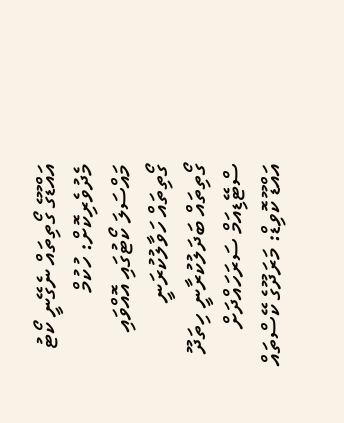އައްޑޫގެ ގޯތިތައް ނެގޭނީ ކޯޓު މެދުވެރިކޮށް: ހުކުމް
މައްސަލަ ކޯޓުގައި އޮއްވައި ގޯތިތައް ހަވާލުކުރަނީ
ގޯތިތައް ބަދަލުކުރާނީ ހިތަދޫ ސްޓޭޑިއަމް ސަރަހައްދަށް
އައްޑޫ ކޮވިޑް: މަރަދޫގެ ކޭސްތައް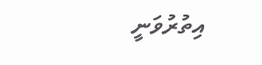އިތުރުވަނީ